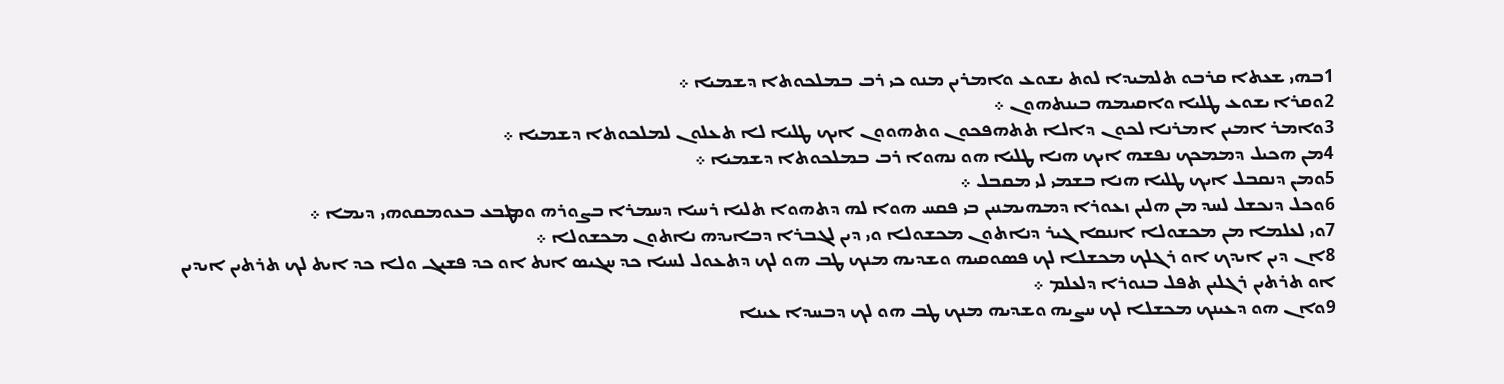1ܒܗܝ ܫܥܬܐ ܩܪܒܘ ܬܠܡܝܕܐ ܠܘܬ ܝܫܘܥ ܘܐܡܪܝܢ ܡܢܘ ܟܝ ܪܒ ܒܡܠܟܘܬܐ ܕܫܡܝܐ ܀
2ܘܩܪܐ ܝܫܘܥ ܛܠܝܐ ܘܐܩܝܡܗ ܒܝܢܬܗܘܢ ܀
3ܘܐܡܪ ܐܡܝܢ ܐܡܪܢܐ ܠܟܘܢ ܕܐܠܐ ܬܬܗܦܟܘܢ ܘܬܗܘܘܢ ܐܝܟ ܛܠܝܐ ܠܐ ܬܥܠܘܢ ܠܡܠܟܘܬܐ ܕܫܡܝܐ ܀
4ܡܢ ܗܟܝܠ ܕܡܡܟܟ ܢܦܫܗ ܐܝܟ ܗܢܐ ܛܠܝܐ ܗܘ ܢܗܘܐ ܪܒ ܒܡܠܟܘܬܐ ܕܫܡܝܐ ܀
5ܘܡܢ ܕܢܩܒܠ ܐܝܟ ܛܠܝܐ ܗܢܐ ܒܫܡܝ ܠܝ ܡܩܒܠ ܀
6ܘܟܠ ܕܢܟܫܠ ܠܚܕ ܡܢ ܗܠܝܢ ܙܥܘܪܐ ܕܡܗܝܡܢܝܢ ܒܝ ܦܩܚ ܗܘܐ ܠܗ ܕܬܗܘܐ ܬܠܝܐ ܪܚܝܐ ܕܚܡܪܐ ܒܨܘܪܗ ܘܡܛܒܥ ܒܥܘܡܩܘܗܝ ܕܝܡܐ ܀
7ܘܝ ܠܥܠܡܐ ܡܢ ܡܟܫܘܠܐ ܐܢܢܩܐ ܓܝܪ ܕܢܐܬܘܢ ܡܟܫܘܠܐ ܘܝ ܕܝܢ ܠܓܒܪܐ ܕܒܐܝܕܗ ܢܐܬܘܢ ܡܟܫܘܠܐ ܀
8ܐܢ ܕܝܢ ܐܝܕܟ ܐܘ ܪܓܠܟ ܡܟܫܠܐ ܠܟ ܦܤܘܩܝܗ ܘܫܕܝܗ ܡܢܟ ܛܒ ܗܘ ܠܟ ܕܬܥܘܠ ܠܚܝܐ ܟܕ ܚܓܝܤ ܐܢܬ ܐܘ ܟܕ ܦܫܝܓ ܘܠܐ ܟܕ ܐܝܬ ܠܟ ܬܪܬܝܢ ܐܝܕܝܢ ܐܘ ܬܪܬܝܢ ܪܓܠܝܢ ܬܦܠ ܒܢܘܪܐ ܕܠܥܠܡ ܀
9ܘܐܢ ܗܘ ܕܥܝܢܟ ܡܟܫܠܐ ܠܟ ܚܨܝܗ ܘܫܕܝܗ ܡܢܟ ܛܒ ܗܘ ܠܟ ܕܒܚܕܐ ܥܝܢܐ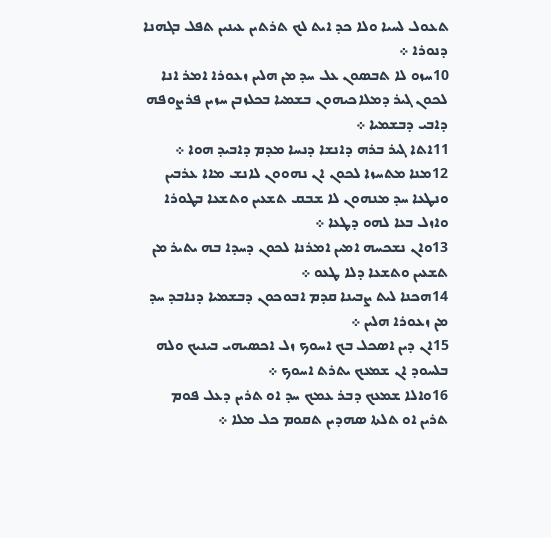ܬܥܘܠ ܠܚܝܐ ܘܠܐ ܟܕ ܐܝܬ ܠܟ ܬܪܬܝܢ ܥܝܢܝܢ ܬܦܠ ܒܓܗܢܐ ܕܢܘܪܐ ܀
10ܚܙܘ ܠܐ ܬܒܤܘܢ ܥܠ ܚܕ ܡܢ ܗܠܝܢ ܙܥܘܪܐ ܐܡܪ ܐܢܐ ܠܟܘܢ ܓܝܪ ܕܡܠܐܟܝܗܘܢ ܒܫܡܝܐ ܒܟܠܙܒܢ ܚܙܝܢ ܦܪܨܘܦܗ ܕܐܒܝ ܕܒܫܡܝܐ ܀
11ܐܬܐ ܓܝܪ ܒܪܗ ܕܐܢܫܐ ܕܢܚܐ ܡܕܡ ܕܐܒܝܕ ܗܘܐ ܀
12ܡܢܐ ܡܬܚܙܐ ܠܟܘܢ ܐܢ ܢܗܘܘܢ ܠܐܢܫ ܡܐܐ ܥܪܒܝܢ ܘܢܛܥܐ ܚܕ ܡܢܗܘܢ ܠܐ ܫܒܩ ܬܫܥܝܢ ܘܬܫܥܐ ܒܛܘܪܐ ܘܐܙܠ ܒܥܐ ܠܗܘ ܕܛܥܐ ܀
13ܘܐܢ ܢܫܟܚܗ ܐܡܝܢ ܐܡܪܢܐ ܠܟܘܢ ܕܚܕܐ ܒܗ ܝܬܝܪ ܡܢ ܬܫܥܝܢ ܘܬܫܥܐ ܕܠܐ ܛܥܘ ܀
14ܗܟܢܐ ܠܝܬ ܨܒܝܢܐ ܩܕܡ ܐܒܘܟܘܢ ܕܒܫܡܝܐ ܕܢܐܒܕ ܚܕ ܡܢ ܙܥܘܪܐ ܗܠܝܢ ܀
15ܐܢ ܕܝܢ ܐܤܟܠ ܒܟ ܐܚܘܟ ܙܠ ܐܟܤܝܗܝ ܒܝܢܝܟ ܘܠܗ ܒܠܚܘܕ ܐܢ ܫܡܥܟ ܝܬܪܬ ܐܚܘܟ ܀
16ܘܐܠܐ ܫܡܥܟ ܕܒܪ ܥܡܟ ܚܕ ܐܘ ܬܪܝܢ ܕܥܠ ܦܘܡ ܬܪܝܢ ܐܘ ܬܠܬܐ ܤܗܕܝܢ ܬܩܘܡ ܟܠ ܡܠܐ ܀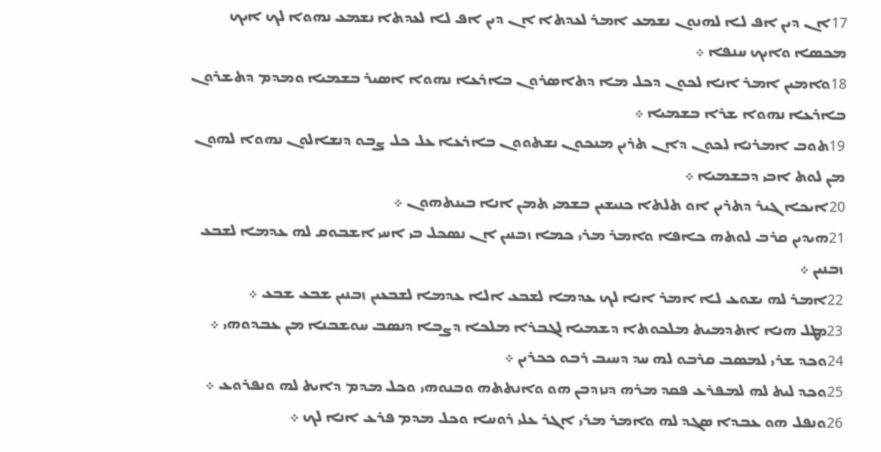17ܐܢ ܕܝܢ ܐܦ ܠܐ ܠܗܢܘܢ ܢܫܡܥ ܐܡܪ ܠܥܕܬܐ ܐܢ ܕܝܢ ܐܦ ܠܐ ܠܥܕܬܐ ܢܫܡܥ ܢܗܘܐ ܠܟ ܐܝܟ ܡܟܤܐ ܘܐܝܟ ܚܢܦܐ ܀
18ܘܐܡܝܢ ܐܡܪ ܐܢܐ ܠܟܘܢ ܕܟܠ ܡܐ ܕܬܐܤܪܘܢ ܒܐܪܥܐ ܢܗܘܐ ܐܤܝܪ ܒܫܡܝܐ ܘܡܕܡ ܕܬܫܪܘܢ ܒܐܪܥܐ ܢܗܘܐ ܫܪܐ ܒܫܡܝܐ ܀
19ܬܘܒ ܐܡܪܢܐ ܠܟܘܢ ܕܐܢ ܬܪܝܢ ܡܢܟܘܢ ܢܫܬܘܘܢ ܒܐܪܥܐ ܥܠ ܟܠ ܨܒܘ ܕܢܫܐܠܘܢ ܢܗܘܐ ܠܗܘܢ ܡܢ ܠܘܬ ܐܒܝ ܕܒܫܡܝܐ ܀
20ܐܝܟܐ ܓܝܪ ܕܬܪܝܢ ܐܘ ܬܠܬܐ ܟܢܝܫܝܢ ܒܫܡܝ ܬܡܢ ܐܢܐ ܒܝܢܬܗܘܢ ܀
21ܗܝܕܝܢ ܩܪܒ ܠܘܬܗ ܟܐܦܐ ܘܐܡܪ ܡܪܝ ܟܡܐ ܙܒܢܝܢ ܐܢ ܢܤܟܠ ܒܝ ܐܚܝ ܐܫܒܘܩ ܠܗ ܥܕܡܐ ܠܫܒܥ ܙܒܢܝܢ ܀
22ܐܡܪ ܠܗ ܝܫܘܥ ܠܐ ܐܡܪ ܐܢܐ ܠܟ ܥܕܡܐ ܠܫܒܥ ܐܠܐ ܥܕܡܐ ܠܫܒܥܝܢ ܙܒܢܝܢ ܫܒܥ ܫܒܥ ܀
23ܡܛܠ ܗܢܐ ܐܬܕܡܝܬ ܡܠܟܘܬܐ ܕܫܡܝܐ ܠܓܒܪܐ ܡܠܟܐ ܕܨܒܐ ܕܢܤܒ ܚܘܫܒܢܐ ܡܢ ܥܒܕܘܗܝ ܀
24ܘܟܕ ܫܪܝ ܠܡܤܒ ܩܪܒܘ ܠܗ ܚܕ ܕܚܝܒ ܪܒܘ ܟܟܪܝܢ ܀
25ܘܟܕ ܠܝܬ ܠܗ ܠܡܦܪܥ ܦܩܕ ܡܪܗ ܕܢܙܕܒܢ ܗܘ ܘܐܢܬܬܗ ܘܒܢܘܗܝ ܘܟܠ ܡܕܡ ܕܐܝܬ ܠܗ ܘܢܦܪܘܥ ܀
26ܘܢܦܠ ܗܘ ܥܒܕܐ ܤܓܕ ܠܗ ܘܐܡܪ ܡܪܝ ܐܓܪ ܥܠܝ ܪܘܚܐ ܘܟܠ ܡܕܡ ܦܪܥ ܐܢܐ ܠܟ ܀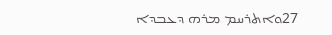27ܘܐܬܪܚܡ ܡܪܗ ܕܥܒܕܐ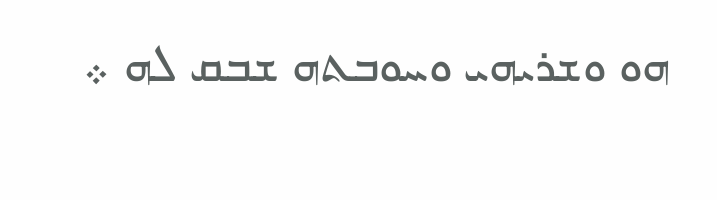ܗܘ ܘܫܪܝܗܝ ܘܚܘܒܬܗ ܫܒܩ ܠܗ ܀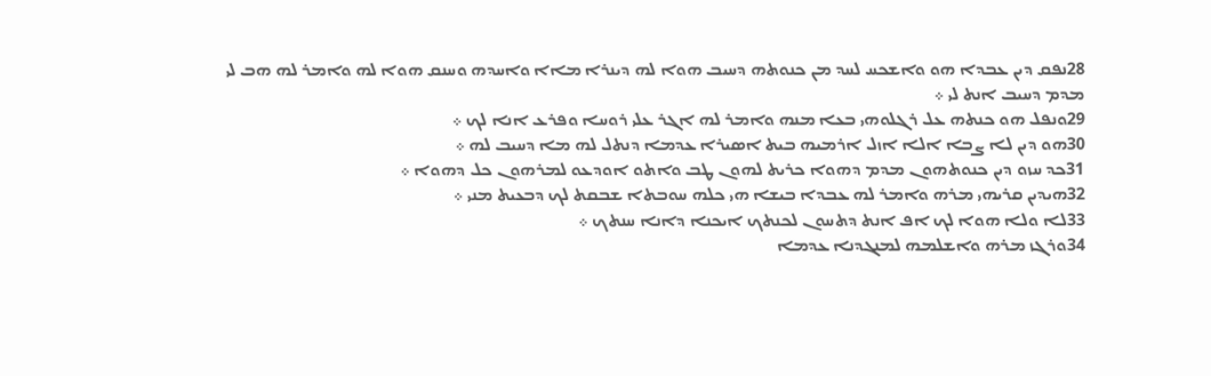28ܢܦܩ ܕܝܢ ܥܒܕܐ ܗܘ ܘܐܫܟܚ ܠܚܕ ܡܢ ܟܢܘܬܗ ܕܚܝܒ ܗܘܐ ܠܗ ܕܝܢܪܐ ܡܐܐ ܘܐܚܕܗ ܘܚܢܩ ܗܘܐ ܠܗ ܘܐܡܪ ܠܗ ܗܒ ܠܝ ܡܕܡ ܕܚܝܒ ܐܢܬ ܠܝ ܀
29ܘܢܦܠ ܗܘ ܟܢܬܗ ܥܠ ܪܓܠܘܗܝ ܒܥܐ ܡܢܗ ܘܐܡܪ ܠܗ ܐܓܪ ܥܠܝ ܪܘܚܐ ܘܦܪܥ ܐܢܐ ܠܟ ܀
30ܗܘ ܕܝܢ ܠܐ ܨܒܐ ܐܠܐ ܐܙܠ ܐܪܡܝܗ ܒܝܬ ܐܤܝܪܐ ܥܕܡܐ ܕܢܬܠ ܠܗ ܡܐ ܕܚܝܒ ܠܗ ܀
31ܟܕ ܚܙܘ ܕܝܢ ܟܢܘܬܗܘܢ ܡܕܡ ܕܗܘܐ ܟܪܝܬ ܠܗܘܢ ܛܒ ܘܐܬܘ ܐܘܕܥܘ ܠܡܪܗܘܢ ܟܠ ܕܗܘܐ ܀
32ܗܝܕܝܢ ܩܪܝܗܝ ܡܪܗ ܘܐܡܪ ܠܗ ܥܒܕܐ ܒܝܫܐ ܗܝ ܟܠܗ ܚܘܒܬܐ ܫܒܩܬ ܠܟ ܕܒܥܝܬ ܡܢܝ ܀
33ܠܐ ܘܠܐ ܗܘܐ ܠܟ ܐܦ ܐܢܬ ܕܬܚܘܢ ܠܟܢܬܟ ܐܝܟܢܐ ܕܐܢܐ ܚܢܬܟ ܀
34ܘܪܓܙ ܡܪܗ ܘܐܫܠܡܗ ܠܡܢܓܕܢܐ ܥܕܡܐ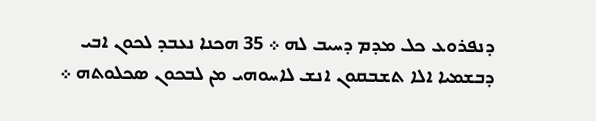ܕܢܦܪܘܥ ܟܠ ܡܕܡ ܕܚܝܒ ܠܗ ܀ 35 ܗܟܢܐ ܢܥܒܕ ܠܟܘܢ ܐܒܝ ܕܒܫܡܝܐ ܐܠܐ ܬܫܒܩܘܢ ܐܢܫ ܠܐܚܘܗܝ ܡܢ ܠܒܟܘܢ ܤܟܠܘܬܗ ܀